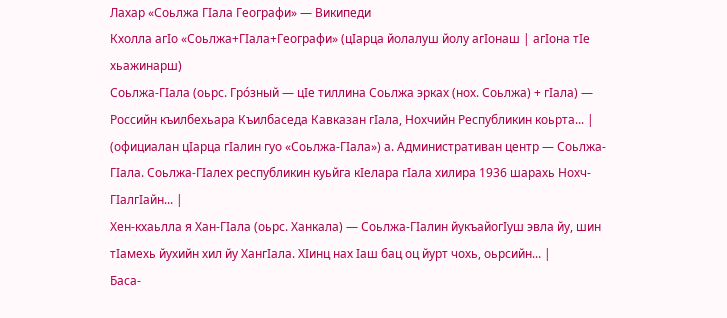Лахар «Соьлжа Гӏала Географи» — Википеди
Кхолла агӀо «Соьлжа+Гӏала+Географи» (цӀарца йолалуш йолу агӀонаш | агӀона тӀе хьажинарш)
Соьлжа-ГӀала (оьрс. Гро́зный — цӀе тиллина Соьлжа эрках (нох. Соьлжа) + гӀала) — Российн къилбехьара Къилбаседа Кавказан гӀала, Нохчийн Республикин коьрта... |
(официалан цӀарца гӀалин гуо «Соьлжа-ГӀала») а. Административан центр — Соьлжа-ГӀала. Соьлжа-ГӀалех республикин куьйга кӀелара гӀала хилира 1936 шарахь Нохч-ГӀалгӀайн... |
Хен-кхаьлла я Хан-ГӀала (оьрс. Ханкала) — Соьлжа-ГӀалин йукъайогӀуш эвла йу, шин тӀамехь йухийн хил йу ХангӀала. ХӀинц нах Ӏаш бац оц йурт чохь, оьрсийн... |
Баса-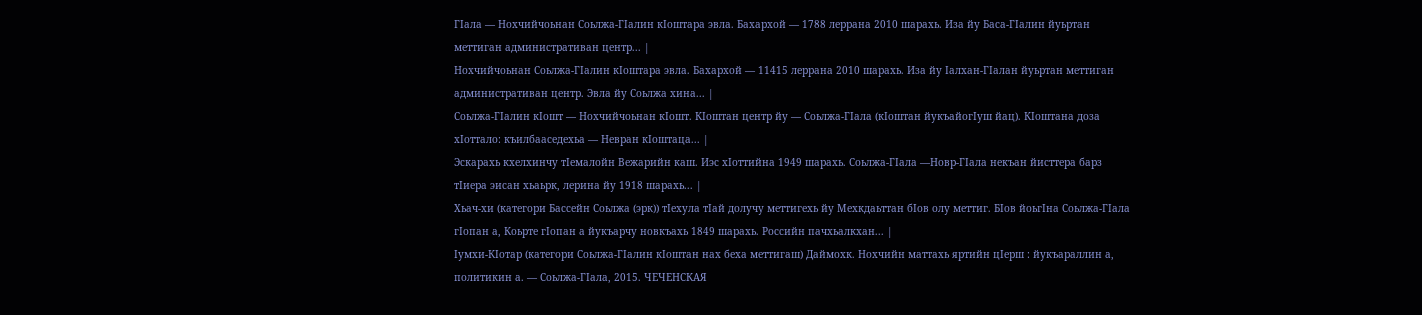ГӀала — Нохчийчоьнан Соьлжа-ГӀалин кӀоштара эвла. Бахархой — 1788 леррана 2010 шарахь. Иза йу Баса-ГӀалин йуьртан меттиган административан центр... |
Нохчийчоьнан Соьлжа-ГӀалин кӀоштара эвла. Бахархой — 11415 леррана 2010 шарахь. Иза йу Іалхан-ГІалан йуьртан меттиган административан центр. Эвла йу Соьлжа хина... |
Соьлжа-ГӀалин кӀошт — Нохчийчоьнан кӀошт. КӀоштан центр йу — Соьлжа-ГӀала (кӀоштан йукъайогӀуш йац). КIоштана доза хIоттало: къилбааседехьа — Невран кӀоштаца... |
Эскарахь кхелхинчу тӀемалойн Вежарийн каш. Иэс хӀоттийна 1949 шарахь. Соьлжа-ГӀала —Новр-ГӀала некъан йисттера барз тӀиера эисан хьаьрк, лерина йу 1918 шарахь... |
Хьач-хи (категори Бассейн Соьлжа (эрк)) тӀехула тӀай долучу меттигехь йу Мехкдаьттан бӀов олу меттиг. БӀов йоьгӀна Соьлжа-ГӀала гӀопан а, Коьрте гӀопан а йукъарчу новкъахь 1849 шарахь. Российн пачхьалкхан... |
Ӏумхи-КӀотар (категори Соьлжа-ГӀалин кӀоштан нах беха меттигаш) Даймохк. Нохчийн маттахь яртийн цӀерш : йукъараллин а, политикин а. — Соьлжа-ГӀала, 2015. ЧЕЧЕНСКАЯ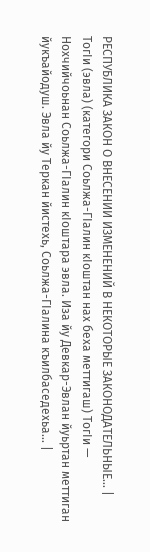РЕСПУБЛИКА ЗАКОН О ВНЕСЕНИИ ИЗМЕНЕНИЙ В НЕКОТОРЫЕ ЗАКОНОДАТЕЛЬНЫЕ... |
ТогӀи (эвла) (категори Соьлжа-ГӀалин кӀоштан нах беха меттигаш) ТогӀи — Нохчийчоьнан Соьлжа-ГӀалин кӀоштара эвла. Иза йу Девкар-Эвлан йуьртан меттиган йукъайодуш. Эвла йу Теркан йистехь, Соьлжа-ГӀалина къилбаседехьа... |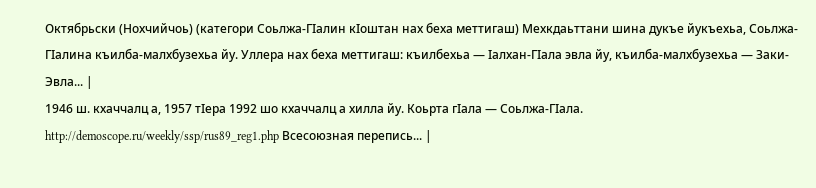Октябрьски (Нохчийчоь) (категори Соьлжа-ГӀалин кӀоштан нах беха меттигаш) Мехкдаьттани шина дукъе йукъехьа, Соьлжа-ГӀалина къилба-малхбузехьа йу. Уллера нах беха меттигаш: къилбехьа — Ӏалхан-ГӀала эвла йу, къилба-малхбузехьа — Заки-Эвла... |
1946 ш. кхаччалц а, 1957 тӀера 1992 шо кхаччалц а хилла йу. Коьрта гӀала — Соьлжа-ГӀала. http://demoscope.ru/weekly/ssp/rus89_reg1.php Всесоюзная перепись... |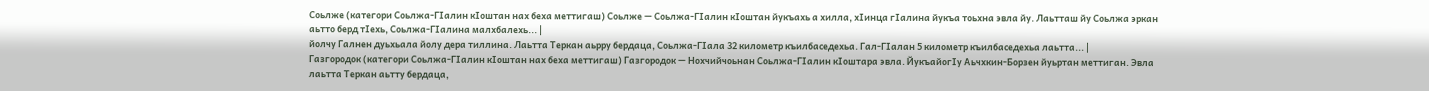Соьлже (категори Соьлжа-ГӀалин кӀоштан нах беха меттигаш) Соьлже — Соьлжа-ГӀалин кӀоштан йукъахь а хилла, хӀинца гӀaлина йукъа тоьхна эвла йу. Лаьтташ йу Соьлжа эркан аьтто берд тӀехь, Соьлжа-ГӀалина малхбалехь... |
йолчу Галнен дуьхьала йолу дера тиллина. Лаьтта Теркан аьрру бердаца, Соьлжа-ГӀала 32 километр къилбаседехьа. Гал-ГӀалан 5 километр къилбаседехьа лаьтта... |
Газгородок (категори Соьлжа-ГӀалин кӀоштан нах беха меттигаш) Газгородок — Нохчийчоьнан Соьлжа-ГӀалин кӀоштара эвла. ЙукъайогӀу Аьчхкин-Борзен йуьртан меттиган. Эвла лаьтта Теркан аьтту бердаца,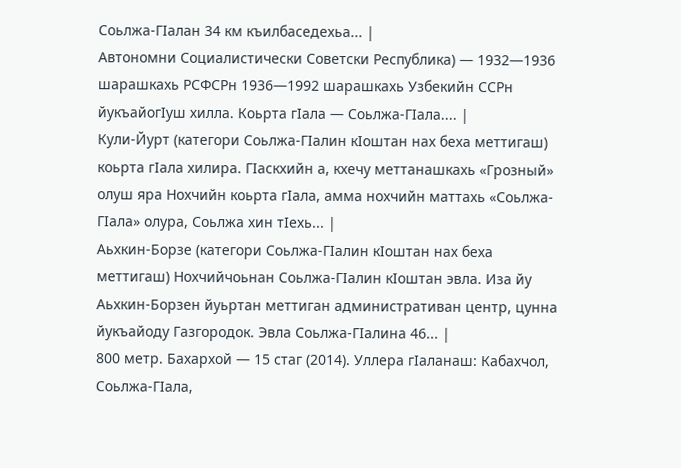Соьлжа-ГӀалан 34 км къилбаседехьа... |
Автономни Социалистически Советски Республика) — 1932—1936 шарашкахь РСФСРн 1936—1992 шарашкахь Узбекийн ССРн йукъайогӀуш хилла. Коьрта гӀала — Соьлжа-ГӀала.... |
Кули-Йурт (категори Соьлжа-ГӀалин кӀоштан нах беха меттигаш) коьрта гӀала хилира. ГӀаскхийн а, кхечу меттанашкахь «Грозный» олуш яра Нохчийн коьрта гӀала, амма нохчийн маттахь «Соьлжа-ГӀала» олура, Соьлжа хин тӀехь... |
Аьхкин-Борзе (категори Соьлжа-ГӀалин кӀоштан нах беха меттигаш) Нохчийчоьнан Соьлжа-ГӀалин кӀоштан эвла. Иза йу Аьхкин-Борзен йуьртан меттиган административан центр, цунна йукъайоду Газгородок. Эвла Соьлжа-ГӀалина 46... |
800 метр. Бахархой — 15 стаг (2014). Уллера гӀаланаш: Кабахчол, Соьлжа-ГӀала,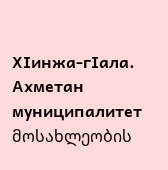ХӀинжа-гӀала. Ахметан муниципалитет მოსახლეობის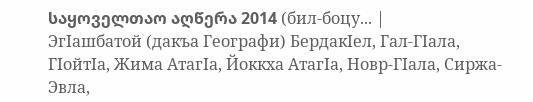საყოველთაო აღწერა 2014 (бил-боцу... |
ЭгӀашбатой (дакъа Географи) БердакӀел, Гал-ГӀала, ГӀойтӀа, Жима АтагӀа, Йоккха АтагӀа, Новр-ГӀала, Сиржа-Эвла,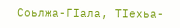Соьлжа-ГӀала, ТӀехьа-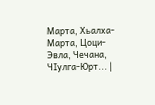Марта, Хьалха-Марта, Цоци-Эвла, Чечана, ЧӀулга-Юрт... |